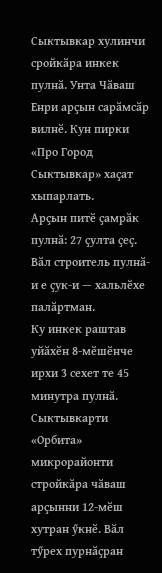Сыктывкар хулинчи сройкӑра инкек пулнӑ. Унта Чӑваш Енри арҫын сарӑмсӑр вилнӗ. Кун пирки «Про Город Сыктывкар» хаҫат хыпарлать.
Арҫын питӗ ҫамрӑк пулнӑ: 27 ҫулта ҫеҫ. Вӑл строитель пулнӑ-и е ҫук-и — хальлӗхе палӑртман.
Ку инкек раштав уйӑхӗн 8-мӗшӗнче ирхи 3 сехет те 45 минутра пулнӑ. Сыктывкарти «Орбита» микрорайонти стройкӑра чӑваш арҫынни 12-мӗш хутран ӳкнӗ. Вӑл тӳрех пурнӑҫран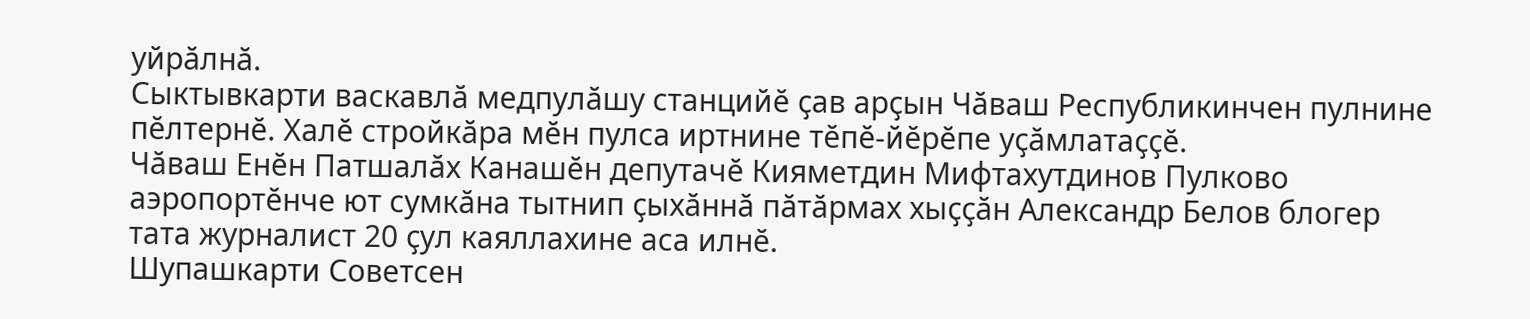уйрӑлнӑ.
Сыктывкарти васкавлӑ медпулӑшу станцийӗ ҫав арҫын Чӑваш Республикинчен пулнине пӗлтернӗ. Халӗ стройкӑра мӗн пулса иртнине тӗпӗ-йӗрӗпе уҫӑмлатаҫҫӗ.
Чӑваш Енӗн Патшалӑх Канашӗн депутачӗ Кияметдин Мифтахутдинов Пулково аэропортӗнче ют сумкӑна тытнип ҫыхӑннӑ пӑтӑрмах хыҫҫӑн Александр Белов блогер тата журналист 20 ҫул каяллахине аса илнӗ.
Шупашкарти Советсен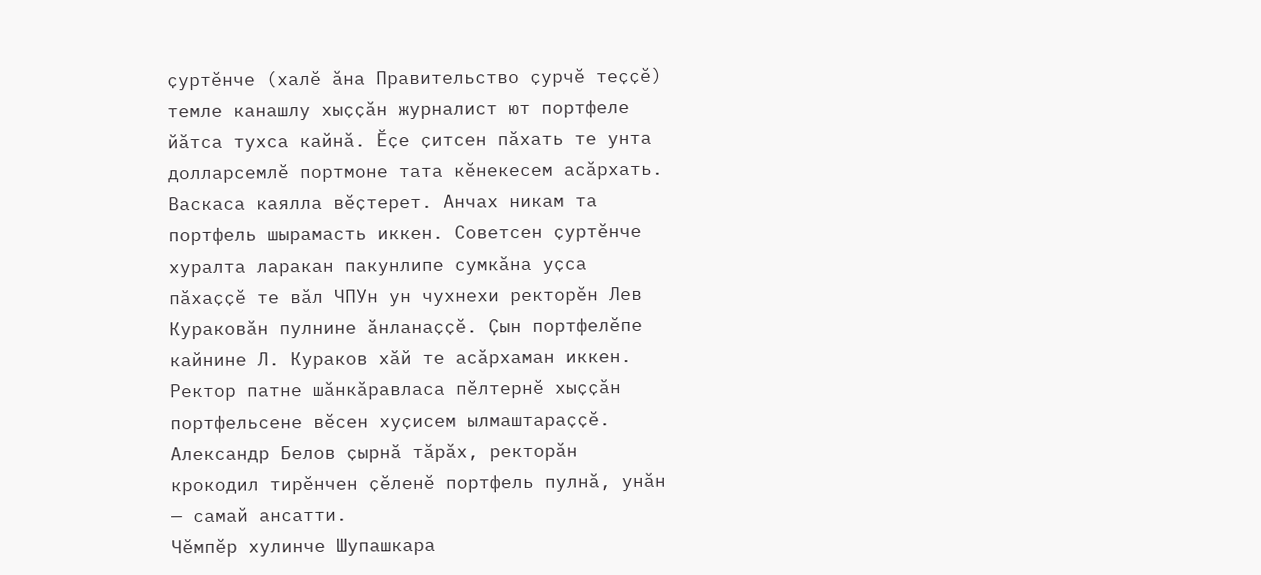ҫуртӗнче (халӗ ӑна Правительство ҫурчӗ теҫҫӗ) темле канашлу хыҫҫӑн журналист ют портфеле йӑтса тухса кайнӑ. Ӗҫе ҫитсен пӑхать те унта долларсемлӗ портмоне тата кӗнекесем асӑрхать. Васкаса каялла вӗҫтерет. Анчах никам та портфель шырамасть иккен. Советсен ҫуртӗнче хуралта ларакан пакунлипе сумкӑна уҫса пӑхаҫҫӗ те вӑл ЧПУн ун чухнехи ректорӗн Лев Кураковӑн пулнине ӑнланаҫҫӗ. Ҫын портфелӗпе кайнине Л. Кураков хӑй те асӑрхаман иккен. Ректор патне шӑнкӑравласа пӗлтернӗ хыҫҫӑн портфельсене вӗсен хуҫисем ылмаштараҫҫӗ.
Александр Белов ҫырнӑ тӑрӑх, ректорӑн крокодил тирӗнчен ҫӗленӗ портфель пулнӑ, унӑн — самай ансатти.
Чӗмпӗр хулинче Шупашкара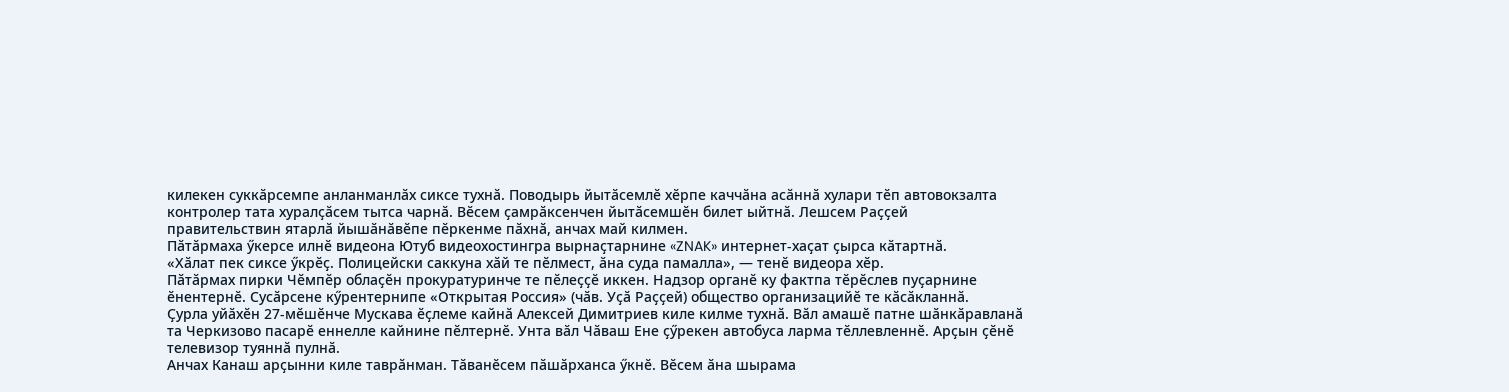килекен суккӑрсемпе анланманлӑх сиксе тухнӑ. Поводырь йытӑсемлӗ хӗрпе каччӑна асӑннӑ хулари тӗп автовокзалта контролер тата хуралҫӑсем тытса чарнӑ. Вӗсем ҫамрӑксенчен йытӑсемшӗн билет ыйтнӑ. Лешсем Раҫҫей правительствин ятарлӑ йышӑнӑвӗпе пӗркенме пӑхнӑ, анчах май килмен.
Пӑтӑрмаха ӳкерсе илнӗ видеона Ютуб видеохостингра вырнаҫтарнине «ZNAK» интернет-хаҫат ҫырса кӑтартнӑ.
«Хӑлат пек сиксе ӳкрӗҫ. Полицейски саккуна хӑй те пӗлмест, ӑна суда памалла», — тенӗ видеора хӗр.
Пӑтӑрмах пирки Чӗмпӗр облаҫӗн прокуратуринче те пӗлеҫҫӗ иккен. Надзор органӗ ку фактпа тӗрӗслев пуҫарнине ӗнентернӗ. Сусӑрсене кӳрентернипе «Открытая Россия» (чӑв. Уҫӑ Раҫҫей) общество организацийӗ те кӑсӑкланнӑ.
Ҫурла уйӑхӗн 27-мӗшӗнче Мускава ӗҫлеме кайнӑ Алексей Димитриев киле килме тухнӑ. Вӑл амашӗ патне шӑнкӑравланӑ та Черкизово пасарӗ еннелле кайнине пӗлтернӗ. Унта вӑл Чӑваш Ене ҫӳрекен автобуса ларма тӗллевленнӗ. Арҫын ҫӗнӗ телевизор туяннӑ пулнӑ.
Анчах Канаш арҫынни киле таврӑнман. Тӑванӗсем пӑшӑрханса ӳкнӗ. Вӗсем ӑна шырама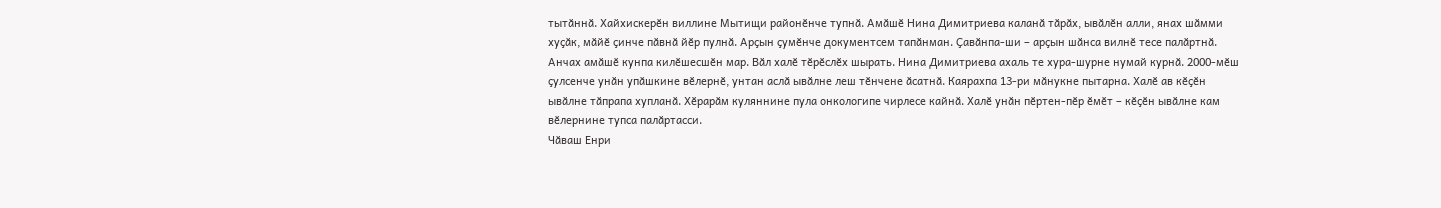тытӑннӑ. Хайхискерӗн виллине Мытищи районӗнче тупнӑ. Амӑшӗ Нина Димитриева каланӑ тӑрӑх, ывӑлӗн алли, янах шӑмми хуҫӑк, мӑйӗ ҫинче пӑвнӑ йӗр пулнӑ. Арҫын ҫумӗнче документсем тапӑнман. Ҫавӑнпа-ши – арҫын шӑнса вилнӗ тесе палӑртнӑ.
Анчах амӑшӗ кунпа килӗшесшӗн мар. Вӑл халӗ тӗрӗслӗх шырать. Нина Димитриева ахаль те хура-шурне нумай курнӑ. 2000-мӗш ҫулсенче унӑн упӑшкине вӗлернӗ, унтан аслӑ ывӑлне леш тӗнчене ӑсатнӑ. Каярахпа 13-ри мӑнукне пытарна. Халӗ ав кӗҫӗн ывӑлне тӑпрапа хупланӑ. Хӗрарӑм куляннине пула онкологипе чирлесе кайнӑ. Халӗ унӑн пӗртен-пӗр ӗмӗт – кӗҫӗн ывӑлне кам вӗлернине тупса палӑртасси.
Чӑваш Енри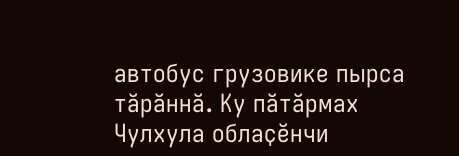автобус грузовике пырса тӑрӑннӑ. Ку пӑтӑрмах Чулхула облаҫӗнчи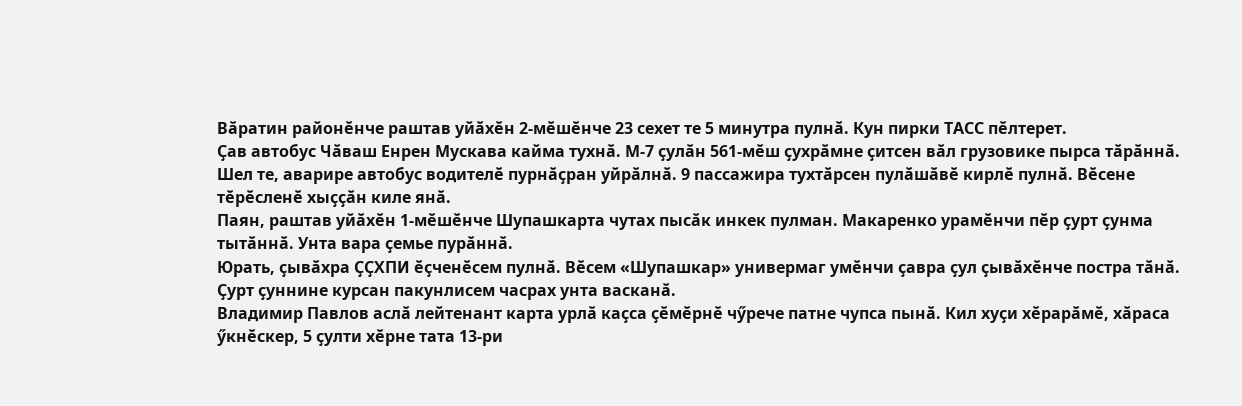Вӑратин районӗнче раштав уйӑхӗн 2-мӗшӗнче 23 сехет те 5 минутра пулнӑ. Кун пирки ТАСС пӗлтерет.
Ҫав автобус Чӑваш Енрен Мускава кайма тухнӑ. М-7 ҫулӑн 561-мӗш ҫухрӑмне ҫитсен вӑл грузовике пырса тӑрӑннӑ. Шел те, аварире автобус водителӗ пурнӑҫран уйрӑлнӑ. 9 пассажира тухтӑрсен пулӑшӑвӗ кирлӗ пулнӑ. Вӗсене тӗрӗсленӗ хыҫҫӑн киле янӑ.
Паян, раштав уйӑхӗн 1-мӗшӗнче Шупашкарта чутах пысӑк инкек пулман. Макаренко урамӗнчи пӗр ҫурт ҫунма тытӑннӑ. Унта вара ҫемье пурӑннӑ.
Юрать, ҫывӑхра ҪҪХПИ ӗҫченӗсем пулнӑ. Вӗсем «Шупашкар» универмаг умӗнчи ҫавра ҫул ҫывӑхӗнче постра тӑнӑ. Ҫурт ҫуннине курсан пакунлисем часрах унта васканӑ.
Владимир Павлов аслӑ лейтенант карта урлӑ каҫса ҫӗмӗрнӗ чӳрече патне чупса пынӑ. Кил хуҫи хӗрарӑмӗ, хӑраса ӳкнӗскер, 5 ҫулти хӗрне тата 13-ри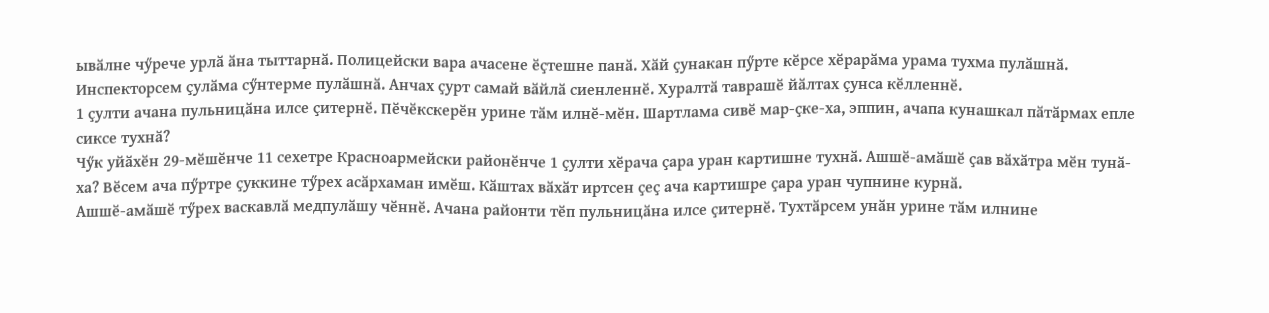ывӑлне чӳрече урлӑ ӑна тыттарнӑ. Полицейски вара ачасене ӗҫтешне панӑ. Хӑй ҫунакан пӳрте кӗрсе хӗрарӑма урама тухма пулӑшнӑ.
Инспекторсем ҫулӑма сӳнтерме пулӑшнӑ. Анчах ҫурт самай вӑйлӑ сиенленнӗ. Хуралтӑ таврашӗ йӑлтах ҫунса кӗлленнӗ.
1 ҫулти ачана пульницӑна илсе ҫитернӗ. Пӗчӗкскерӗн урине тӑм илнӗ-мӗн. Шартлама сивӗ мар-ҫке-ха, эппин, ачапа кунашкал пӑтӑрмах епле сиксе тухнӑ?
Чӳк уйӑхӗн 29-мӗшӗнче 11 сехетре Красноармейски районӗнче 1 ҫулти хӗрача ҫара уран картишне тухнӑ. Ашшӗ-амӑшӗ ҫав вӑхӑтра мӗн тунӑ-ха? Вӗсем ача пӳртре ҫуккине тӳрех асӑрхаман имӗш. Кӑштах вӑхӑт иртсен ҫеҫ ача картишре ҫара уран чупнине курнӑ.
Ашшӗ-амӑшӗ тӳрех васкавлӑ медпулӑшу чӗннӗ. Ачана районти тӗп пульницӑна илсе ҫитернӗ. Тухтӑрсем унӑн урине тӑм илнине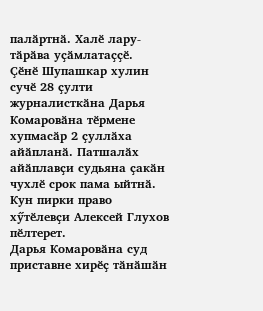палӑртнӑ. Халӗ лару-тӑрӑва уҫӑмлатаҫҫӗ.
Ҫӗнӗ Шупашкар хулин сучӗ 28 ҫулти журналисткӑна Дарья Комаровӑна тӗрмене хупмасӑр 2 ҫуллӑха айӑпланӑ. Патшалӑх айӑплавҫи судьяна ҫакӑн чухлӗ срок пама ыйтнӑ. Кун пирки право хӳтӗлевҫи Алексей Глухов пӗлтерет.
Дарья Комаровӑна суд приставне хирӗҫ тӑнӑшӑн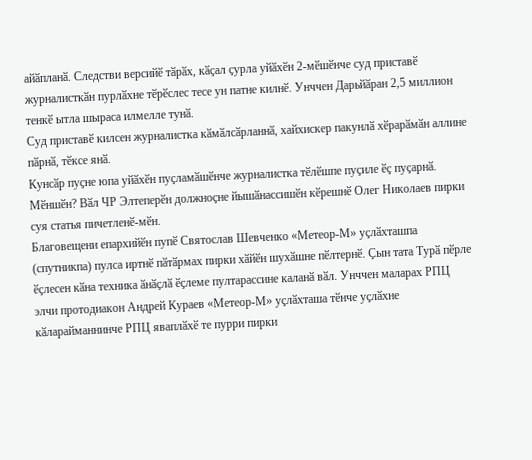айӑпланӑ. Следстви версийӗ тӑрӑх, кӑҫал ҫурла уйӑхӗн 2-мӗшӗнче суд приставӗ журналисткӑн пурлӑхне тӗрӗслес тесе ун патне килнӗ. Унччен Дарьйӑран 2,5 миллион тенкӗ ытла шыраса илмелле тунӑ.
Суд приставӗ килсен журналистка кӑмӑлсӑрланнӑ, хайхискер пакунлӑ хӗрарӑмӑн аллине пӑрнӑ, тӗксе янӑ.
Кунсӑр пуҫне юпа уйӑхӗн пуҫламӑшӗнче журналистка тӗлӗшпе пуҫиле ӗҫ пуҫарнӑ. Мӗншӗн? Вӑл ЧР Элтеперӗн должноҫне йышӑнассишӗн кӗрешнӗ Олег Николаев пирки суя статья пичетленӗ-мӗн.
Благовещени епархийӗн пупӗ Святослав Шевченко «Метеор-М» уҫлӑхташпа (спутникпа) пулса иртнӗ пӑтӑрмах пирки хӑйӗн шухӑшне пӗлтернӗ. Ҫын тата Турӑ пӗрле ӗҫлесен кӑна техника ӑнӑҫлӑ ӗҫлеме пултарассине каланӑ вӑл. Унччен маларах РПЦ элчи протодиакон Андрей Кураев «Метеор-М» уҫлӑхташа тӗнче уҫлӑхне кӑларайманнинче РПЦ яваплӑхӗ те пурри пирки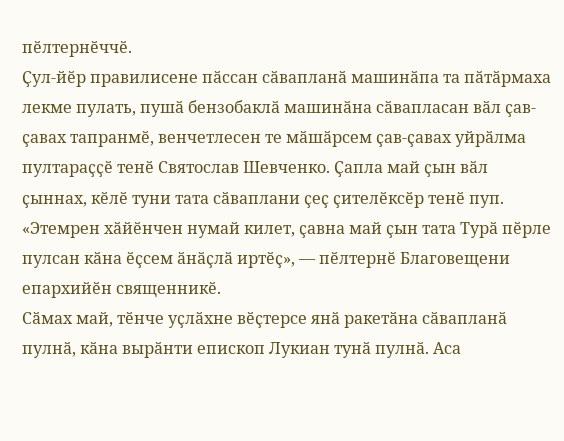пӗлтернӗччӗ.
Ҫул-йӗр правилисене пӑссан сӑвапланӑ машинӑпа та пӑтӑрмаха лекме пулать, пушӑ бензобаклӑ машинӑна сӑвапласан вӑл ҫав-ҫавах тапранмӗ, венчетлесен те мӑшӑрсем ҫав-ҫавах уйрӑлма пултараҫҫӗ тенӗ Святослав Шевченко. Ҫапла май ҫын вӑл ҫыннах, кӗлӗ туни тата сӑваплани ҫеҫ ҫителӗксӗр тенӗ пуп. «Этемрен хӑйӗнчен нумай килет, ҫавна май ҫын тата Турӑ пӗрле пулсан кӑна ӗҫсем ӑнӑҫлӑ иртӗҫ», — пӗлтернӗ Благовещени епархийӗн священникӗ.
Сӑмах май, тӗнче уҫлӑхне вӗҫтерсе янӑ ракетӑна сӑвапланӑ пулнӑ, кӑна вырӑнти епископ Лукиан тунӑ пулнӑ. Аса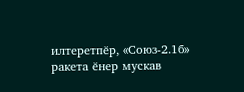илтеретпӗр, «Союз-2.1б» ракета ӗнер мускав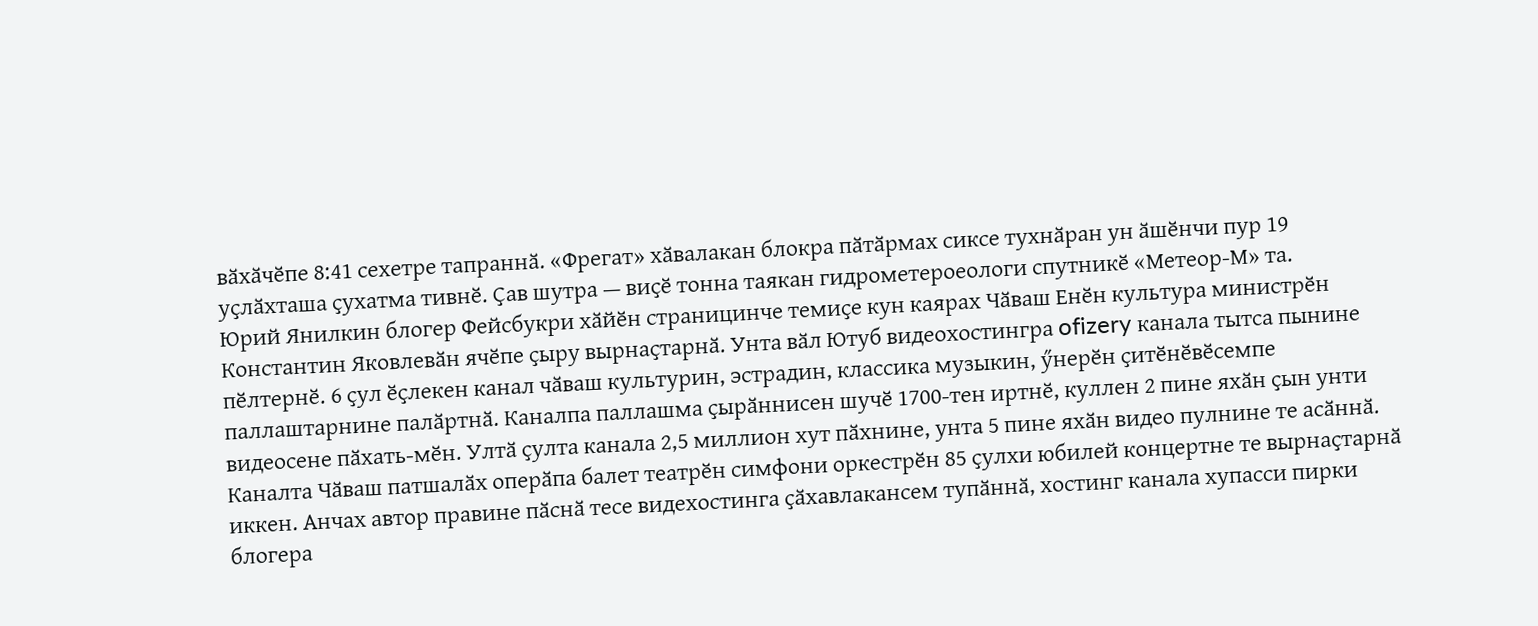вӑхӑчӗпе 8:41 сехетре тапраннӑ. «Фрегат» хӑвалакан блокра пӑтӑрмах сиксе тухнӑран ун ӑшӗнчи пур 19 уҫлӑхташа ҫухатма тивнӗ. Ҫав шутра — виҫӗ тонна таякан гидрометероеологи спутникӗ «Метеор-М» та.
Юрий Янилкин блогер Фейсбукри хӑйӗн страницинче темиҫе кун каярах Чӑваш Енӗн культура министрӗн Константин Яковлевӑн ячӗпе ҫыру вырнаҫтарнӑ. Унта вӑл Ютуб видеохостингра ofizery канала тытса пынине пӗлтернӗ. 6 ҫул ӗҫлекен канал чӑваш культурин, эстрадин, классика музыкин, ӳнерӗн ҫитӗнӗвӗсемпе паллаштарнине палӑртнӑ. Каналпа паллашма ҫырӑннисен шучӗ 1700-тен иртнӗ, куллен 2 пине яхӑн ҫын унти видеосене пӑхать-мӗн. Ултӑ ҫулта канала 2,5 миллион хут пӑхнине, унта 5 пине яхӑн видео пулнине те асӑннӑ.
Каналта Чӑваш патшалӑх оперӑпа балет театрӗн симфони оркестрӗн 85 ҫулхи юбилей концертне те вырнаҫтарнӑ иккен. Анчах автор правине пӑснӑ тесе видехостинга ҫӑхавлакансем тупӑннӑ, хостинг канала хупасси пирки блогера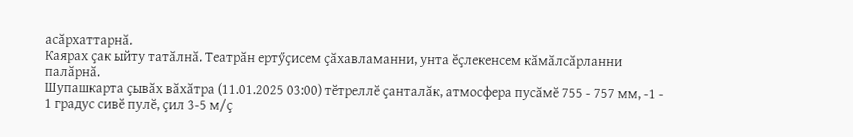асӑрхаттарнӑ.
Каярах ҫак ыйту татӑлнӑ. Театрӑн ертӳҫисем ҫӑхавламанни, унта ӗҫлекенсем кӑмӑлсӑрланни палӑрнӑ.
Шупашкарта ҫывӑх вӑхӑтра (11.01.2025 03:00) тӗтреллӗ ҫанталӑк, атмосфера пусӑмӗ 755 - 757 мм, -1 - 1 градус сивӗ пулӗ, ҫил 3-5 м/ҫ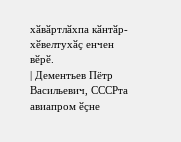хӑвӑртлӑхпа кӑнтӑр-хӗвелтухӑҫ енчен вӗрӗ.
| Дементьев Пётр Васильевич, СССРта авиапром ӗҫне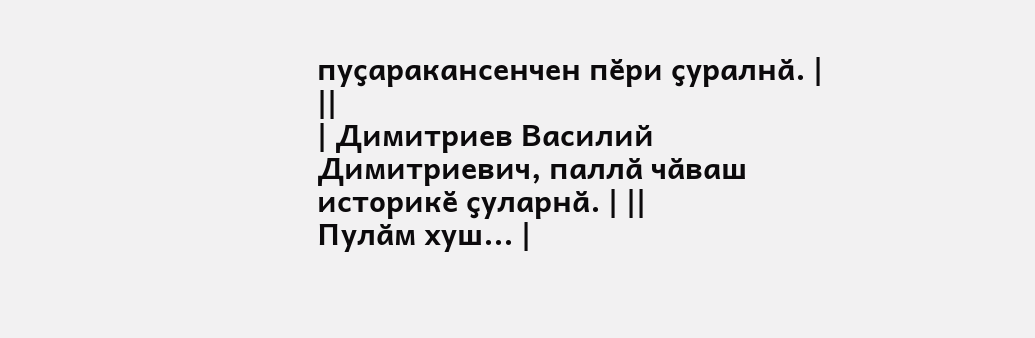пуҫаракансенчен пӗри ҫуралнӑ. | ||
| Димитриев Василий Димитриевич, паллӑ чӑваш историкӗ ҫуларнӑ. | ||
Пулӑм хуш... |